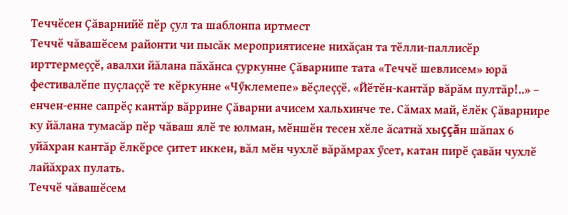Теччӗсен Çăварнийӗ пӗр çул та шаблонпа иртмест
Теччӗ чăвашӗсем районти чи пысăк мероприятисене нихăçан та тӗлли-паллисӗр ирттермеççӗ, авалхи йăлана пăхăнса çуркунне Çăварнипе тата «Теччӗ шевлисем» юрă фестивалӗпе пуçлаççӗ те кӗркунне «Чӳклемепе» вӗçлеççӗ. «Йӗтӗн-кантăр вăрăм пултăр!..» – енчен-енне сапрӗç кантăр вăррине Çăварни ачисем хальхинче те. Сăмах май, ӗлӗк Çăварнире ку йăлана тумасăр пӗр чăваш ялӗ те юлман, мӗншӗн тесен хӗле ăсатнă хыççăн шăпах 6 уйăхран кантăр ӗлкӗрсе çитет иккен, вăл мӗн чухлӗ вăрăмрах ӳсет, катан пирӗ çавăн чухлӗ лайăхрах пулать.
Теччӗ чăвашӗсем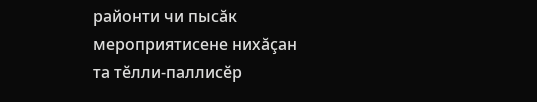районти чи пысăк мероприятисене нихăçан та тӗлли-паллисӗр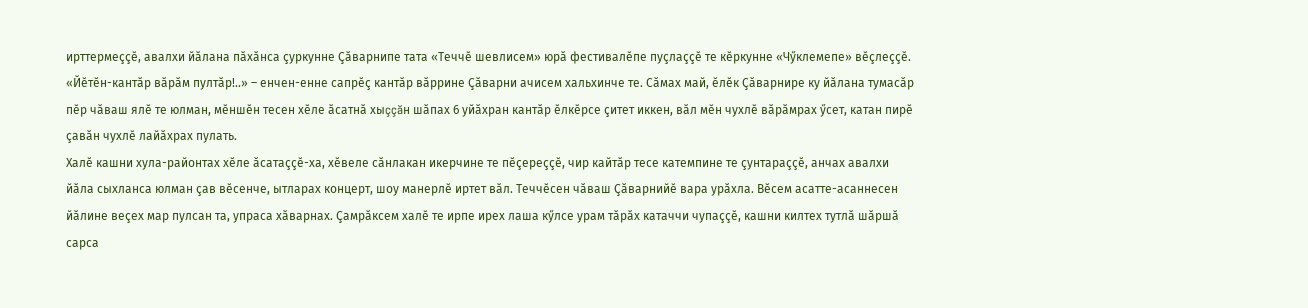ирттермеççӗ, авалхи йăлана пăхăнса çуркунне Çăварнипе тата «Теччӗ шевлисем» юрă фестивалӗпе пуçлаççӗ те кӗркунне «Чӳклемепе» вӗçлеççӗ. «Йӗтӗн-кантăр вăрăм пултăр!..» – енчен-енне сапрӗç кантăр вăррине Çăварни ачисем хальхинче те. Сăмах май, ӗлӗк Çăварнире ку йăлана тумасăр пӗр чăваш ялӗ те юлман, мӗншӗн тесен хӗле ăсатнă хыççăн шăпах 6 уйăхран кантăр ӗлкӗрсе çитет иккен, вăл мӗн чухлӗ вăрăмрах ӳсет, катан пирӗ çавăн чухлӗ лайăхрах пулать.
Халӗ кашни хула-районтах хӗле ăсатаççӗ-ха, хӗвеле сăнлакан икерчине те пӗçереççӗ, чир кайтăр тесе катемпине те çунтараççӗ, анчах авалхи йăла сыхланса юлман çав вӗсенче, ытларах концерт, шоу манерлӗ иртет вăл. Теччӗсен чăваш Çăварнийӗ вара урăхла. Вӗсем асатте-асаннесен йăлине веçех мар пулсан та, упраса хăварнах. Çамрăксем халӗ те ирпе ирех лаша кӳлсе урам тăрăх катаччи чупаççӗ, кашни килтех тутлă шăршă сарса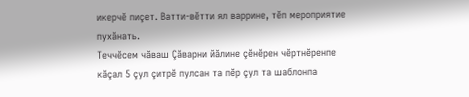икерчӗ пиçет. Ватти-вӗтти ял варрине, тӗп мероприятие пухăнать.
Теччӗсем чăваш Çăварни йăлине çӗнӗрен чӗртнӗренпе кăçал 5 çул çитрӗ пулсан та пӗр çул та шаблонпа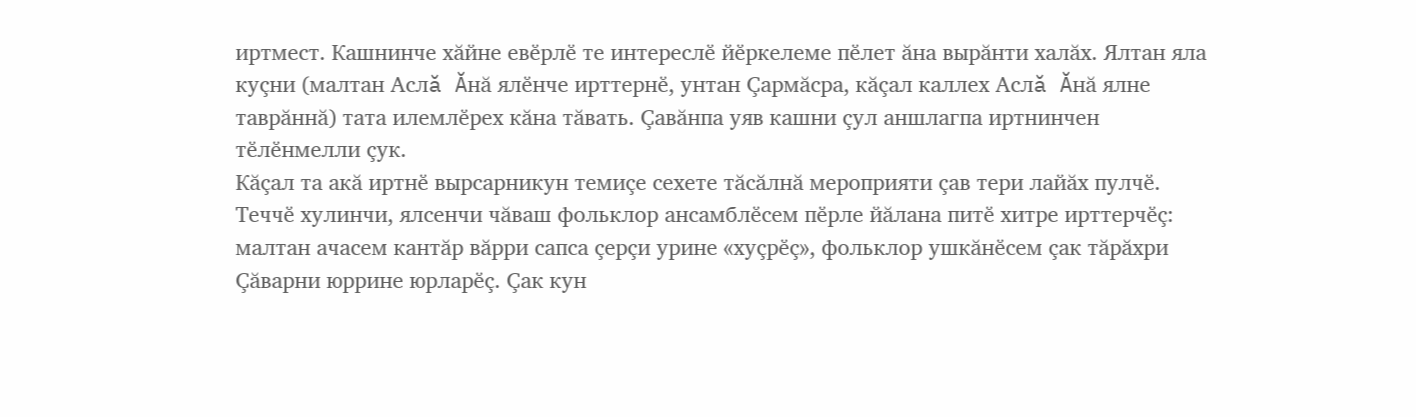иртмест. Кашнинче хăйне евӗрлӗ те интереслӗ йӗркелеме пӗлет ăна вырăнти халăх. Ялтан яла куçни (малтан Аслă Ăнă ялӗнче ирттернӗ, унтан Çармăсра, кăçал каллех Аслă Ăнă ялне таврăннă) тата илемлӗрех кăна тăвать. Çавăнпа уяв кашни çул аншлагпа иртнинчен тӗлӗнмелли çук.
Кăçал та акă иртнӗ вырсарникун темиçе сехете тăсăлнă мероприяти çав тери лайăх пулчӗ. Теччӗ хулинчи, ялсенчи чăваш фольклор ансамблӗсем пӗрле йăлана питӗ хитре ирттерчӗç: малтан ачасем кантăр вăрри сапса çерçи урине «хуçрӗç», фольклор ушкăнӗсем çак тăрăхри Çăварни юррине юрларӗç. Çак кун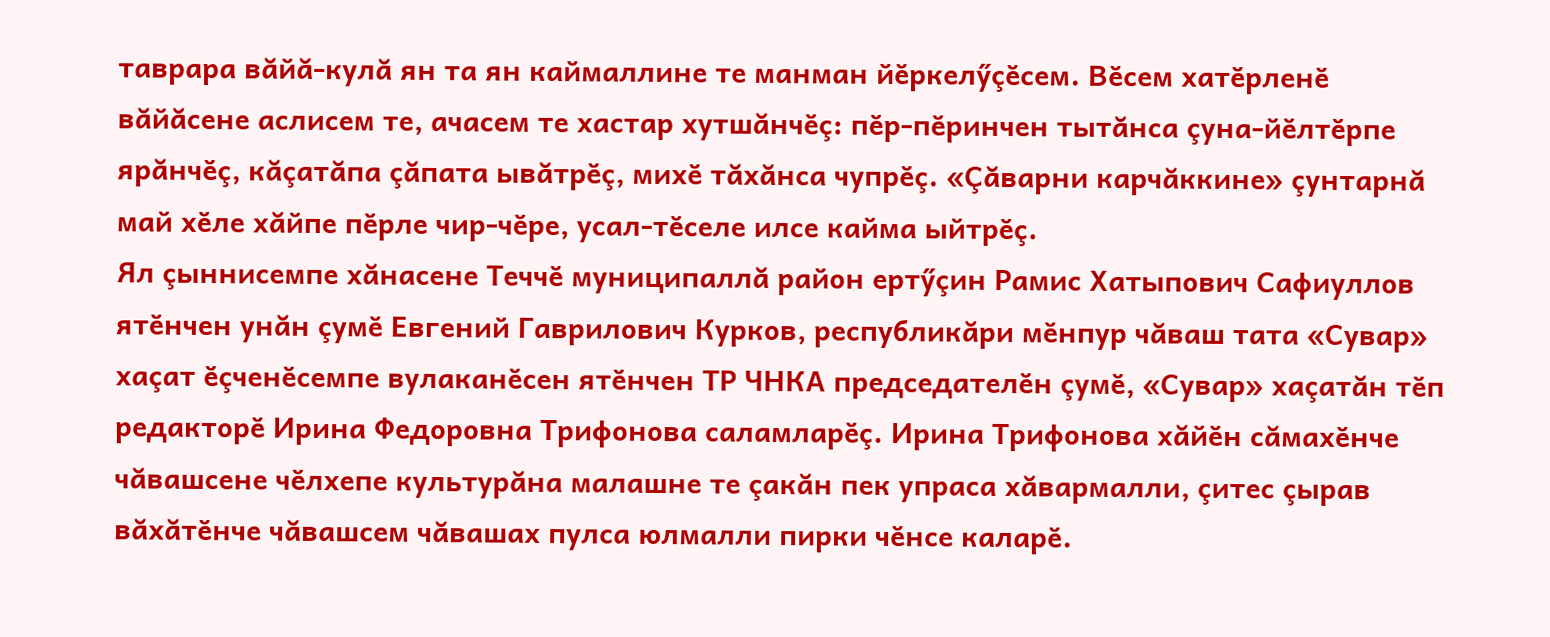таврара вăйă-кулă ян та ян каймаллине те манман йӗркелӳçӗсем. Вӗсем хатӗрленӗ вăйăсене аслисем те, ачасем те хастар хутшăнчӗç: пӗр-пӗринчен тытăнса çуна-йӗлтӗрпе ярăнчӗç, кăçатăпа çăпата ывăтрӗç, михӗ тăхăнса чупрӗç. «Çăварни карчăккине» çунтарнă май хӗле хăйпе пӗрле чир-чӗре, усал-тӗселе илсе кайма ыйтрӗç.
Ял çыннисемпе хăнасене Теччӗ муниципаллă район ертӳçин Рамис Хатыпович Сафиуллов ятӗнчен унăн çумӗ Евгений Гаврилович Курков, республикăри мӗнпур чăваш тата «Сувар» хаçат ӗçченӗсемпе вулаканӗсен ятӗнчен ТР ЧНКА председателӗн çумӗ, «Сувар» хаçатăн тӗп редакторӗ Ирина Федоровна Трифонова саламларӗç. Ирина Трифонова хăйӗн сăмахӗнче чăвашсене чӗлхепе культурăна малашне те çакăн пек упраса хăвармалли, çитес çырав вăхăтӗнче чăвашсем чăвашах пулса юлмалли пирки чӗнсе каларӗ.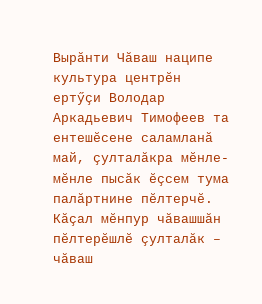Вырăнти Чăваш наципе культура центрӗн ертӳçи Володар Аркадьевич Тимофеев та ентешӗсене саламланă май, çулталăкра мӗнле-мӗнле пысăк ӗçсем тума палăртнине пӗлтерчӗ. Кăçал мӗнпур чăвашшăн пӗлтерӗшлӗ çулталăк – чăваш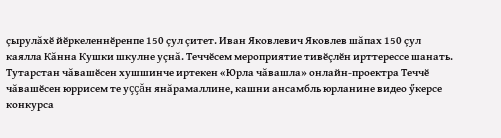çырулăхӗ йӗркеленнӗренпе 150 çул çитет. Иван Яковлевич Яковлев шăпах 150 çул каялла Кăнна Кушки шкулне уçнă. Теччӗсем мероприятие тивӗçлӗн ирттерессе шанать. Тутарстан чăвашӗсен хушшинче иртекен «Юрла чăвашла» онлайн-проектра Теччӗ чăвашӗсен юррисем те уççăн янăрамаллине, кашни ансамбль юрланине видео ӳкерсе конкурса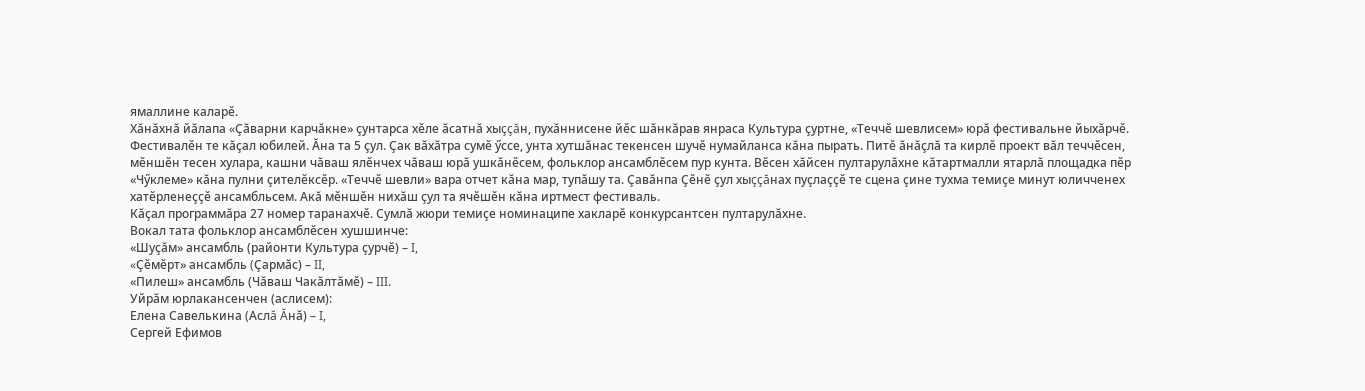ямаллине каларӗ.
Хăнăхнă йăлапа «Çăварни карчăкне» çунтарса хӗле ăсатнă хыççăн, пухăннисене йӗс шăнкăрав янраса Культура çуртне, «Теччӗ шевлисем» юрă фестивальне йыхăрчӗ.
Фестивалӗн те кăçал юбилей. Ăна та 5 çул. Çак вăхăтра сумӗ ӳссе, унта хутшăнас текенсен шучӗ нумайланса кăна пырать. Питӗ ăнăçлă та кирлӗ проект вăл теччӗсен, мӗншӗн тесен хулара, кашни чăваш ялӗнчех чăваш юрă ушкăнӗсем, фольклор ансамблӗсем пур кунта. Вӗсен хăйсен пултарулăхне кăтартмалли ятарлă площадка пӗр «Чӳклеме» кăна пулни çителӗксӗр. «Теччӗ шевли» вара отчет кăна мар, тупăшу та. Çавăнпа Çӗнӗ çул хыççăнах пуçлаççӗ те сцена çине тухма темиçе минут юличченех хатӗрленеççӗ ансамбльсем. Акă мӗншӗн нихăш çул та ячӗшӗн кăна иртмест фестиваль.
Кăçал программăра 27 номер таранахчӗ. Сумлă жюри темиçе номинаципе хакларӗ конкурсантсен пултарулăхне.
Вокал тата фольклор ансамблӗсен хушшинче:
«Шуçăм» ансамбль (районти Культура çурчӗ) – I,
«Çӗмӗрт» ансамбль (Çармăс) – II,
«Пилеш» ансамбль (Чăваш Чакăлтăмӗ) – III.
Уйрăм юрлакансенчен (аслисем):
Елена Савелькина (Аслă Ăнă) – I,
Сергей Ефимов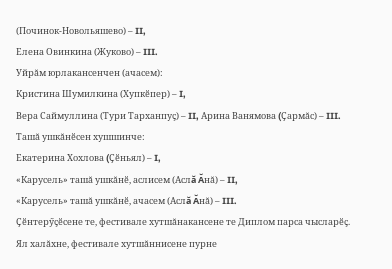(Починок-Новольяшево) – II,
Елена Овинкина (Жуково) – III.
Уйрăм юрлакансенчен (ачасем):
Кристина Шумилкина (Хупкӗпер) – I,
Вера Саймуллина (Тури Тарханпуç) – II, Арина Ванямова (Çармăс) – III.
Ташă ушкăнӗсен хушшинче:
Екатерина Хохлова (Çӗньял) – I,
«Карусель» ташă ушкăнӗ, аслисем (Аслă Ăнă) – II,
«Карусель» ташă ушкăнӗ, ачасем (Аслă Ăнă) – III.
Çӗнтерӳçӗсене те, фестивале хутшăнакансене те Диплом парса чысларӗç.
Ял халăхне, фестивале хутшăннисене пурне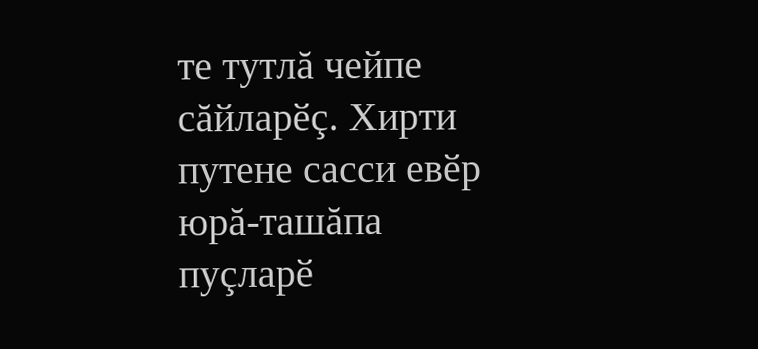те тутлă чейпе сăйларӗç. Хирти путене сасси евӗр юрă-ташăпа пуçларӗ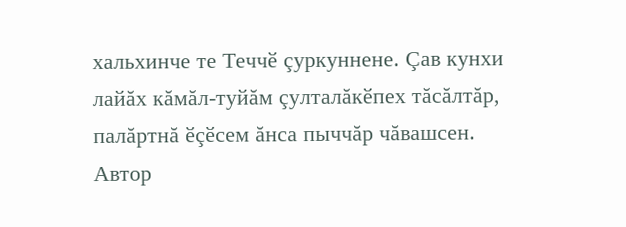хальхинче те Теччӗ çуркуннене. Çав кунхи лайăх кăмăл-туйăм çулталăкӗпех тăсăлтăр, палăртнă ӗçӗсем ăнса пыччăр чăвашсен.
Автор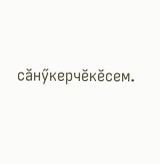сăнӳкерчӗкӗсем.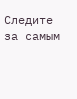Следите за самым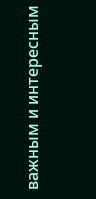важным и интересным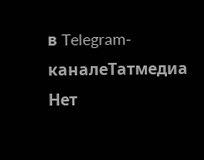в Telegram-каналеТатмедиа
Нет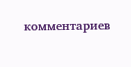комментариев